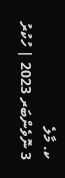ކ. މާލެ
3 ނޮވެންބަރ 2023 | ހުކުރު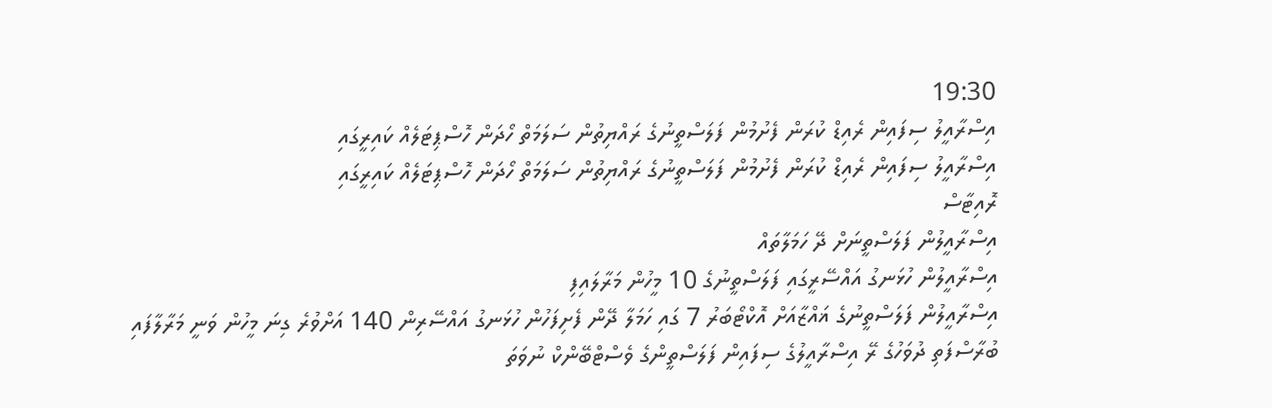19:30
އިސްރާއީލު ސިފައިން ރެއިޑް ކުރަން ފެށުމުން ފަލަސްތީނުގެ ރައްޔިތުން ސަލަމަތް ހޯދަން ހޮސްޕިޓަލެއް ކައިރީގައި
އިސްރާއީލު ސިފައިން ރެއިޑް ކުރަން ފެށުމުން ފަލަސްތީނުގެ ރައްޔިތުން ސަލަމަތް ހޯދަން ހޮސްޕިޓަލެއް ކައިރީގައި
ރޮއިޓާސް
އިސްރާއީލުން ފަލަސްތީނަށް ދޭ ހަމަލާތައް
އިސްރާއީލުން ހުޅަނގު އައްސޭރީގައި ފަލަސްތީނުގެ 10 މީހުން މަރާލައިފި
އިސްރާއީލުން ފަލަސްތީނުގެ ޣައްޒާއަށް އޮކްޓޯބަރު 7 ގައި ހަމަލާ ދޭން ފެށިފަހުން ހުޅަނގު އައްސޭރިން 140 އަށްވުރެ ގިނަ މީހުން ވަނީ މަރާލާފައި
ބުރާސްފަތި ދުވަހުގެ ރޭ އިސްރާއީލުގެ ސިފައިން ފަލަސްތީންގެ ވެސްޓްބޭންކް ނުވަތަ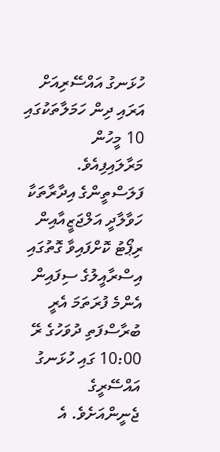ހުޅަނގު އައްސޭރިއަށް އަރައި ދިން ހަމަލާތަކުގައި 10 މީހުން މަރާލައިފިއެވެ.
ފަލަސްތީންގެ އިދާރާތަކާ ހަވާލާދީ އަލްޖަޒީއާއިން ރިޕޯޓު ކޮށްފައިވާ ގޮތުގައި އިސްރާއީލުގެ ސިފައިން އެންމެ ފުރަތަމަ އެރީ ބުރާސްފަތި ދުވަހުގެ ރޭ 10:00 ގައި ހުޅަނގު އައްސޭރީގެ ޖެނީންއަށެވެ. އެ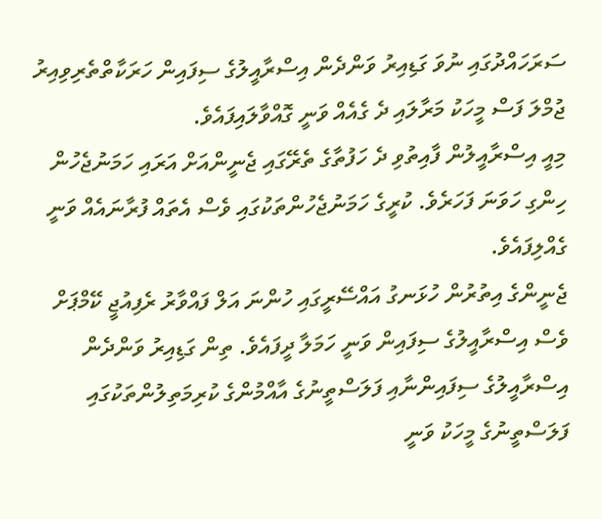ސަރަހައްދުގައި ނުވަ ގަޑިއިރު ވަންދެން އިސްރާއީލުގެ ސިފައިން ހަރަކާތްތެރިވިއިރު ޖުމްލަ ފަސް މީހަކު މަރާލައި ދެ ގެއެއް ވަނީ ގޮއްވާލައިފައެވެ.
މިއީ އިސްރާއީލުން ފާއިތުވި ދެ ހަފުތާގެ ތެރޭގައި ޖެނީންއަށް އަރައި ހަމަނުޖެހުން ހިންގި ހަވަނަ ފަހަރެވެ. ކުރީގެ ހަމަނުޖެހުންތަކުގައި ވެސް އެތައް ފުރާނައެއް ވަނީ ގެއްލިފައެވެ.
ޖެނީންގެ އިތުރުން ހުޅަނގު އައްސޭރީގައި ހުންނަ އަލް ފައްވާރު ރެފިއުޖީ ކޭމްޕަށް ވެސް އިސްރާއީލުގެ ސިފައިން ވަނީ ހަމަލާ ދީފައެވެ. ތިން ގަޑިއިރު ވަންދެން އިސްރާއީލުގެ ސިފައިންނާއި ފަލަސްތީނުގެ އާއްމުންގެ ކުރިމަތިލުންތަކުގައި ފަލަސްތީނުގެ މީހަކު ވަނީ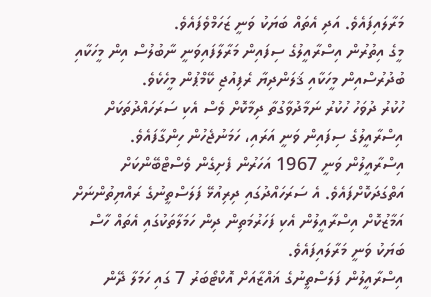މަރާލައިފައެވެ. އަދި އެތައް ބަޔަކު ވަނީ ޒަހަމްވެފައެވެ.
މީގެ އިތުރުން އިސްރާއީލުގެ ސިފައިން މަރާލާފައިވަނީ ނާބުލުސް އިން މީހަކާއި ބުދުރުސްއިން މީހަކާއި ޤަލަންދިޔާ ރެފިއުޖި ކޭމްޕުން މީހެކެވެ.
ހުކުރު ދުވަހު ހުކުރު ނަމާދުވާގުތާ ދިމާކޮށް ވެސް އެކި ސަރަހައްދުތަކަށް އިސްރާއީލުގެ ސިފައިން ވަނީ އަރައި، ހަމަނުޖެހުން ހިންގާފައެވެ.
އިސްރާއީލުން ވަނީ 1967 އަހަރުން ފެށިގެން ވެސްޓްބޭންކަށް އަތްގަދަކޮށްފައެވެ. އެ ސަރަހައްދުގައި ދިރިއުޅޭ ފަލަސްތީނުގެ ރައްޔިތުންނަށް އަމާޒުކޮށް އިސްރާއީލުން އެކި ފަހަރުމަތިން ދިން ހަމަލާތަކުގައި އެތައް ހާސް ބަޔަކު ވަނީ މަރާލައިފައެވެ.
އިސްރާއީލުން ފަލަސްތީނުގެ ޣައްޒާއަށް އޮކްޓޯބަރު 7 ގައި ހަމަލާ ދޭން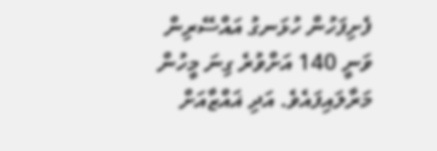ފެށިފަހުން ހުޅަނގު އައްސޭރިން ވަނީ 140 އަށްވުރެ ގިނަ މީހުން މަރާލައިފައެވެ. އަދި ޣައްޒާއަށް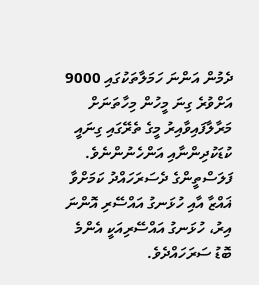ދެމުން އަންނަ ހަމަލާތަކުގައި 9000 އަށްވުރެ ގިނަ މީހުން މިހާތަނަށް މަރާލާފައިވާއިރު މީގެ ތެރޭގައި ގިނައީ ކުޑަކުދިންނާއި އަންހެނުންނެވެ.
ފަލަސްތީންގެ ދެސަރަހައްދު ކަމަށްވާ ޣައްޒާ އާއި ހުޅަނގު އައްސޭރި އޮންނަ އިރު، ހުޅަނގު އައްސޭރިއަކީ އެންމެ ބޮޑު ސަރަހައްދެވެ.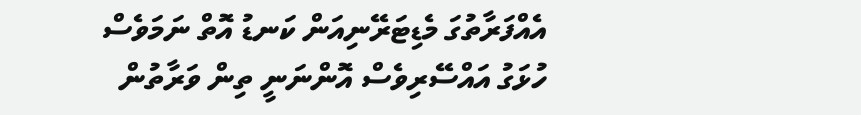އެއްފަރާތުގަ މެޑިޓަރޭނިއަން ކަނޑު އޮތް ނަމަވެސް ހުޅަގު އައްސޭރިވެސް އޮންނަނީ ތިން ވަރާތުން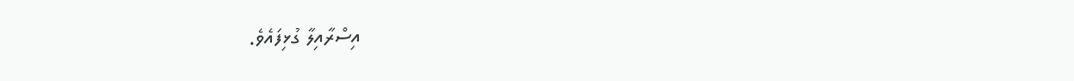އިސްރާއިލާ ގުޅިފައެވެ.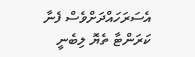އެސަރަހައްދަށްވެސް ފެނާ ކަރަންޓާ ތެޔޮ ލިބެނީ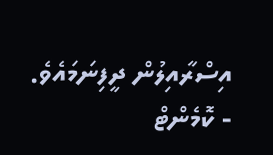އިސްރާއިލުން ދީފިނަމައެވެ.
- ކޮމެންޓް